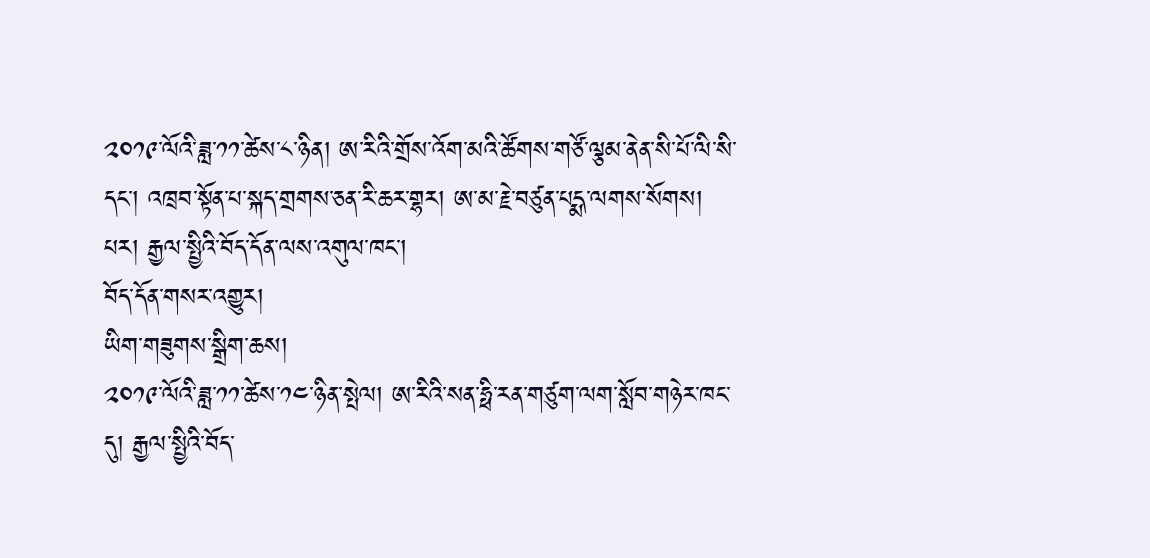༢༠༡༩་ལོའི་ཟླ་༡༡་ཚེས་༨་ཉིན། ཨ་རིའི་གྲོས་འོག་མའི་ཚོགས་གཙོ་ལྕམ་ནེན་སི་པོ་ལི་སི་དང་། འཁྲབ་སྟོན་པ་སྐད་གྲགས་ཅན་རི་ཆར་གྷར། ཨ་མ་རྗེ་བཙུན་པདྨ་ལགས་སོགས། པར། རྒྱལ་སྤྱིའི་བོད་དོན་ལས་འགུལ་ཁང་།
བོད་དོན་གསར་འགྱུར།
ཡིག་གཟུགས་སྒྲིག་ཆས།
༢༠༡༩་ལོའི་ཟླ་༡༡་ཚེས་༡༤་ཉིན་སྤེལ། ཨ་རིའི་སན་ཧྥི་རན་གཙུག་ལག་སློབ་གཉེར་ཁང་དུ། རྒྱལ་སྤྱིའི་བོད་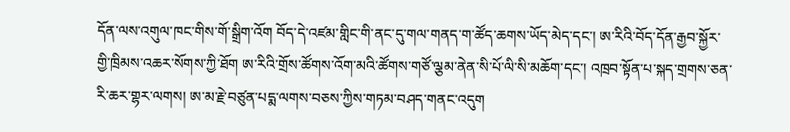དོན་ལས་འགུལ་ཁང་གིས་གོ་སྒྲིག་འོག བོད་དེ་འཛམ་གླིང་གི་ནང་དུ་གལ་གནད་ག་ཚོད་ཆགས་ཡོད་མེད་དང་། ཨ་རིའི་བོད་དོན་རྒྱབ་སྐྱོར་གྱི་ཁྲིམས་འཆར་སོགས་ཀྱི་ཐོག ཨ་རིའི་གྲོས་ཚོགས་འོག་མའི་ཚོགས་གཙོ་ལྕམ་ནེན་སི་པོ་ལི་སི་མཆོག་དང་། འཁྲབ་སྟོན་པ་སྐད་གྲགས་ཅན་རི་ཆར་གྷར་ལགས། ཨ་མ་རྗེ་བཙུན་པདྨ་ལགས་བཅས་ཀྱིས་གཏམ་བཤད་གནང་འདུག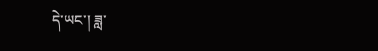དེ་ཡང་། ཟླ་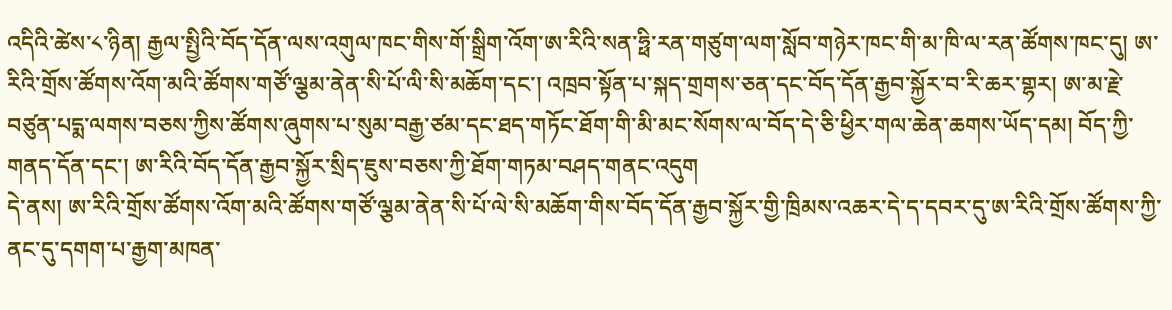འདིའི་ཚེས་༨་ཉིན། རྒྱལ་སྤྱིའི་བོད་དོན་ལས་འགུལ་ཁང་གིས་གོ་སྒྲིག་འོག་ཨ་རིའི་སན་ཧྥི་རན་གཙུག་ལག་སློབ་གཉེར་ཁང་གི་མ་ཁི་ལ་རན་ཚོགས་ཁང་དུ། ཨ་རིའི་གྲོས་ཚོགས་འོག་མའི་ཚོགས་གཙོ་ལྕམ་ནེན་སི་པོ་ལི་སི་མཆོག་དང་། འཁྲབ་སྟོན་པ་སྐད་གྲགས་ཅན་དང་བོད་དོན་རྒྱབ་སྐྱོར་བ་རི་ཆར་གྷར། ཨ་མ་རྗེ་བཙུན་པདྨ་ལགས་བཅས་ཀྱིས་ཚོགས་ཞུགས་པ་སུམ་བརྒྱ་ཙམ་དང་ཐད་གཏོང་ཐོག་གི་མི་མང་སོགས་ལ་བོད་དེ་ཅི་ཕྱིར་གལ་ཆེན་ཆགས་ཡོད་དམ། བོད་ཀྱི་གནད་དོན་དང་། ཨ་རིའི་བོད་དོན་རྒྱབ་སྐྱོར་སྲིད་ཇུས་བཅས་ཀྱི་ཐོག་གཏམ་བཤད་གནང་འདུག
དེ་ནས། ཨ་རིའི་གྲོས་ཚོགས་འོག་མའི་ཚོགས་གཙོ་ལྕམ་ནེན་སི་པོ་ལེ་སི་མཆོག་གིས་བོད་དོན་རྒྱབ་སྐྱོར་གྱི་ཁྲིམས་འཆར་དེ་ད་དབར་དུ་ཨ་རིའི་གྲོས་ཚོགས་ཀྱི་ནང་དུ་དགག་པ་རྒྱག་མཁན་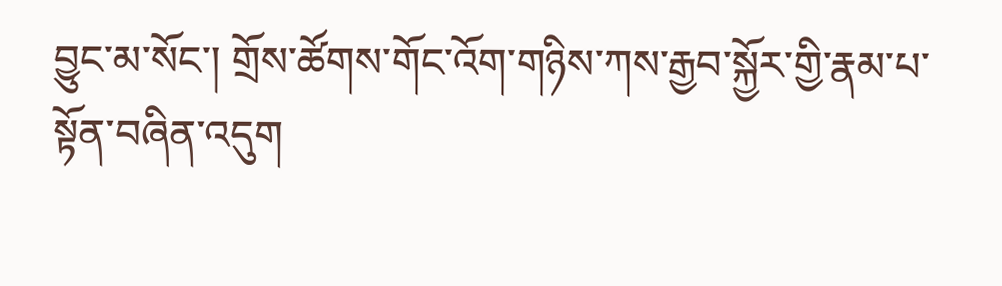བྱུང་མ་སོང་། གྲོས་ཚོགས་གོང་འོག་གཉིས་ཀས་རྒྱབ་སྐྱོར་གྱི་རྣམ་པ་སྟོན་བཞིན་འདུག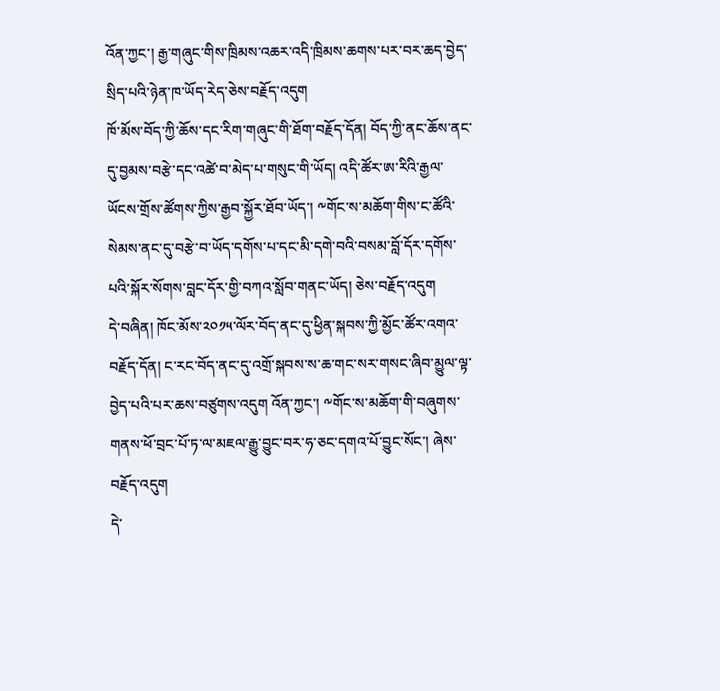འོན་ཀྱང་། རྒྱ་གཞུང་གིས་ཁྲིམས་འཆར་འདི་ཁྲིམས་ཆགས་པར་བར་ཆད་བྱེད་སྲིད་པའི་ཉེན་ཁ་ཡོད་རེད་ཅེས་བརྗོད་འདུག
ཁོ་མོས་བོད་ཀྱི་ཆོས་དང་རིག་གཞུང་གི་ཐོག་བརྗོད་དོན། བོད་ཀྱི་ནང་ཆོས་ནང་དུ་བྱམས་བརྩེ་དང་འཚེ་བ་མེད་པ་གསུང་གི་ཡོད། འདི་ཚོར་ཨ་རིའི་རྒྱལ་ཡོངས་གྲོས་ཚོགས་ཀྱིས་རྒྱབ་སྐྱོར་ཐོབ་ཡོད་། ༸གོང་ས་མཆོག་གིས་ང་ཚོའི་སེམས་ནང་དུ་བརྩེ་བ་ཡོད་དགོས་པ་དང་མི་དགེ་བའི་བསམ་བློ་དོར་དགོས་པའི་སྐོར་སོགས་བླང་དོར་གྱི་བཀའ་སློབ་གནང་ཡོད། ཅེས་བརྗོད་འདུག
དེ་བཞིན། ཁོང་མོས་༢༠༡༥་ལོར་བོད་ནང་དུ་ཕྱིན་སྐབས་ཀྱི་མྱོང་ཚོར་འགའ་བརྗོད་དོན། ང་རང་བོད་ནང་དུ་འགྲོ་སྐབས་ས་ཆ་གང་སར་གསང་ཞིབ་མྱུལ་ལྟ་བྱེད་པའི་པར་ཆས་བཙུགས་འདུག འོན་ཀྱང་། ༸གོང་ས་མཆོག་གི་བཞུགས་གནས་ཕོ་བྲང་པོ་ཏ་ལ་མཇལ་རྒྱུ་བྱུང་བར་ཧ་ཅང་དགའ་པོ་བྱུང་སོང་། ཞེས་བརྗོད་འདུག
དེ་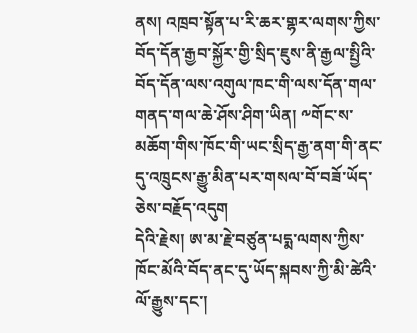ནས། འཁྲབ་སྟོན་པ་རི་ཆར་གྷར་ལགས་ཀྱིས་བོད་དོན་རྒྱབ་སྐྱོར་གྱི་སྲིད་ཇུས་ནི་རྒྱལ་སྤྱིའི་བོད་དོན་ལས་འགུལ་ཁང་གི་ལས་དོན་གལ་གནད་གལ་ཆེ་ཤོས་ཤིག་ཡིན། ༸གོང་ས་མཆོག་གིས་ཁོང་གི་ཡང་སྲིད་རྒྱ་ནག་གི་ནང་དུ་འཁྲུངས་རྒྱུ་མིན་པར་གསལ་བོ་བཟོ་ཡོད་ཅེས་བརྗོད་འདུག
དེའི་རྗེས། ཨ་མ་རྗེ་བཙུན་པདྨ་ལགས་ཀྱིས་ཁོང་མོའི་བོད་ནང་དུ་ཡོད་སྐབས་ཀྱི་མི་ཚེའི་ལོ་རྒྱུས་དང་།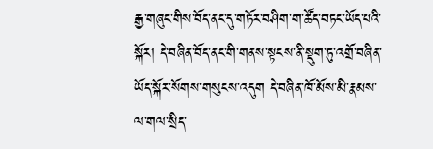རྒྱ་གཞུང་གིས་བོད་ནང་དུ་གཏོར་བཤིག་ག་ཚོད་བཏང་ཡོད་པའི་སྐོར། དེ་བཞིན་བོད་ནང་གི་གནས་སྟངས་ནི་སྡུག་ཏུ་འགྲོ་བཞིན་ཡོད་སྐོར་སོགས་གསུངས་འདུག དེ་བཞིན་ཁོ་མོས་མི་རྣམས་ལ་གལ་སྲིད་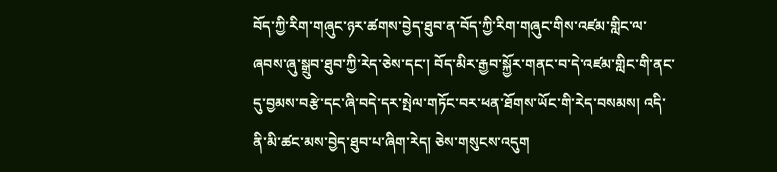བོད་ཀྱི་རིག་གཞུང་ཉར་ཚགས་བྱེད་ཐུབ་ན་བོད་ཀྱི་རིག་གཞུང་གིས་འཛམ་གླིང་ལ་ཞབས་ཞུ་སྒྲུབ་ཐུབ་ཀྱི་རེད་ཅེས་དང་། བོད་མིར་རྒྱབ་སྐྱོར་གནང་བ་དེ་འཛམ་གླིང་གི་ནང་དུ་བྱམས་བརྩེ་དང་ཞི་བདེ་དར་སྤེལ་གཏོང་བར་ཕན་ཐོགས་ཡོང་གི་རེད་བསམས། འདི་ནི་མི་ཚང་མས་བྱེད་ཐུབ་པ་ཞིག་རེད། ཅེས་གསུངས་འདུག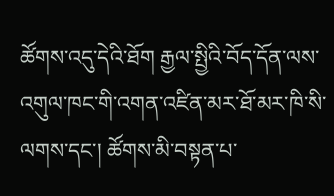ཚོགས་འདུ་དེའི་ཐོག རྒྱལ་སྤྱིའི་བོད་དོན་ལས་འགུལ་ཁང་གི་འགན་འཛིན་མར་ཐོ་མར་ཁི་སི་ལགས་དང་། ཚོགས་མི་བསྟན་པ་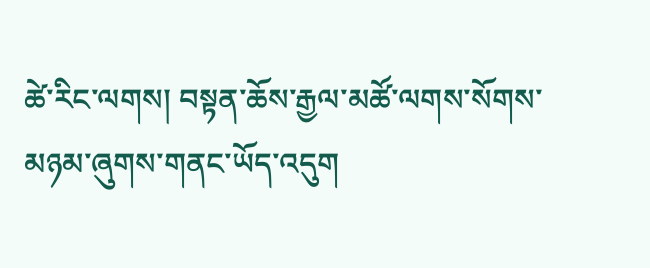ཚེ་རིང་ལགས། བསྟན་ཆོས་རྒྱལ་མཚོ་ལགས་སོགས་མཉམ་ཞུགས་གནང་ཡོད་འདུག